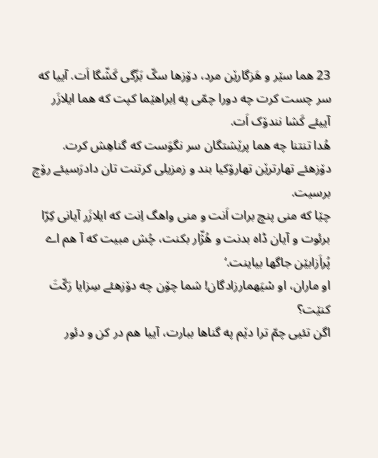23 هما سێر و هَزگارێن مرد، دۆزها سکّ بَزّگی کَشّگا اَت. آییا که سر چست کرت چه دورا چمّی په اِبراهێما کپت که هما ایلازَر آییئے کَشا نندۆک اَت.
هُدا تنتنا چه هما پرێشتگان سر نگوَست که گناهِش کرت. دۆزهئے تهارترێن تهارۆکیا بند و زمزیلی کرتنت تان دادرَسیئے رۆچ برسیت.
چێا که منی پنچ برات اَنت و منی واهگ اِنت که ایلازَر آیانی کِرّا برئوت و آیان ڈاه بدنت و هُژّار بکنت، چُش مبیت که آ هم اے پُراَزابێن جاگها بیاینت.‘
او ماران، او سْیَهمارزادگان! شما چۆن چه دۆزهئے سِزایا رَکّتَ کنێت؟
اگن تئیی چمّ ترا دێم په گناها ببارت، آییا هم در کن و دئور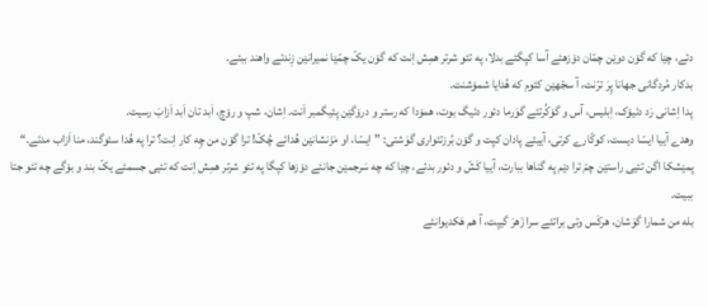دئے، چێا که گۆن دوێن چمّان دۆزهئے آسا کپگئے بدلا، په تئو شرتر همِش اِنت که گۆن یکّ چمّێا نمیرانێن زِندئے واهند ببئے.
بدکار مُردگانی جهانا پِرَ ترّنت، آ سجّهێن کئوم که هُدایا شمۆشنت.
پدا اِشانی رَد دئیۆک، اِبلیس، آس و گۆکُرتئے گوَرما دئور دئیگ بوت، همۆدا که رستر و درۆگێن پئیگمبر اَنت. اِشان، شپ و رۆچ، اَبد تان اَبد اَزابَ رسیت.
وهدے آییا ایسّا دیست، کوکّارے کرتی، آییئے پادان کپت و گۆن بُرزتئواری گوَشتی: ”ایسّا، او مَزَنشانێن هُدائے چُکّ! ترا گۆن من چِه کار اِنت؟ ترا په هُدا سئوگند، منا اَزاب مدئے.“
پمێشکا اگن تئیی راستێن چمّ ترا دێم په گناها ببارت، آییا کَشّ و دئور بدئے، چێا که چه سَرجمێن جانئے دۆزها کپگا په تئو شرتر همِش اِنت که تئیی جسمئے یکّ بند و بۆگے چه تئو جتا ببیت.
بله من شمارا گوَشان، هرکَس وتی براتئے سرا زَهرَ گیپت، آ هم هَکدیوانئے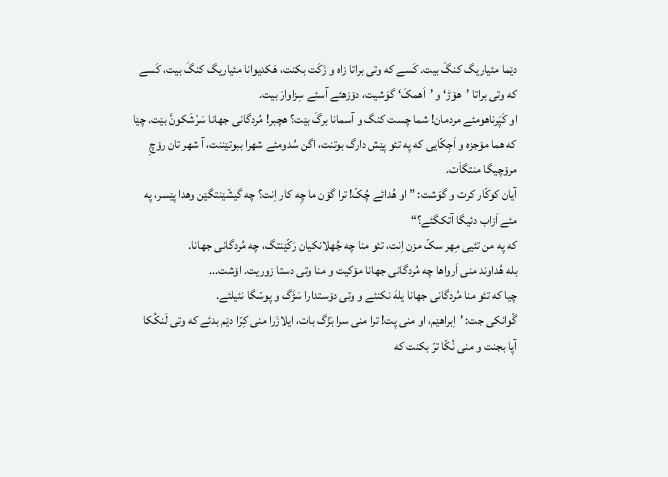دێما مئیاریگ کنگَ بیت. کَسے که وتی براتا زاه و زَکَت بکنت، هَکدیوانا مئیاریگ کنگَ بیت، کَسے که وتی براتا ’هۆڑ‘ و ’اَهمکَ‘ گوَشیت، دۆزهئے آسئے سِزاوارَ بیت.
او کَپَرناهومئے مردمان! شما چست کنگ و آسمانا برگَ بێت؟ هچبر! مُردگانی جهانا سَرْشَکونَّ بێت. چێا که هما مۆجزه و اَجِکّایی که په تئو پێش دارگ بوتنت، اگن سُدومئے شهرا ببوتێننت، آ شهر تان رۆچِ مرۆچیگا منتگاَت.
آیان کوکّار کرت و گوَشت: ”او هُدائے چُکّ! ترا گۆن ما چِه کار اِنت؟ چه گیشّێنتگێن وهدا پێسر، په مئے اَزاب دئیگا آتکگئے؟“
که په من تئیی مِهر سکّ مزن اِنت، تئو منا چه جُهلانکیان رَکّێنتگ، چه مُردگانی جهانا.
بله هُداوند منی اَرواها چه مُردگانی جهانا مۆکیت و منا وتی دستا زوریت. اۆشت...
چیا که تئو منا مُردگانی جهانا یلهَ نکنئے و وتی دۆستدارا سَڑَگ و پوسّگا نئیلئے.
گْوانکی جت: ’اِبراهێم، او منی پت! ترا منی سرا بَزّگ بات، ایلازَرا منی کِرّا دێم بدئے که وتی لَنکُکا آپا بجنت و منی نُکّا ترّ بکنت که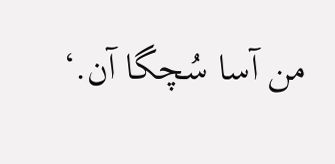من آسا سُچگا آن.‘